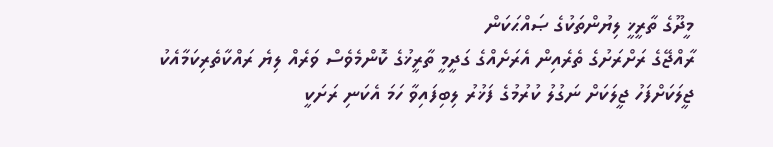މީދޫގެ ތާރީޚީ ލިޔުންތަކުގެ ޞައްޙަކަން
ރާއްޖޭގެ ރަށްރަށުގެ ތެރެއިން އެރަށެއްގެ ގަދީމީ ތާރީޚުގެ ކޮންމެވެސް ވަރެއް ލިޔެ ރައްކާތެރިކަމާއެކު ޖީލަކަށްފަހު ޖީލަކަށް ނަގުލު ކުރުމުގެ ފަޚުރު ލިބިފައިވާ ހަމަ އެކަނި ރަށަކީ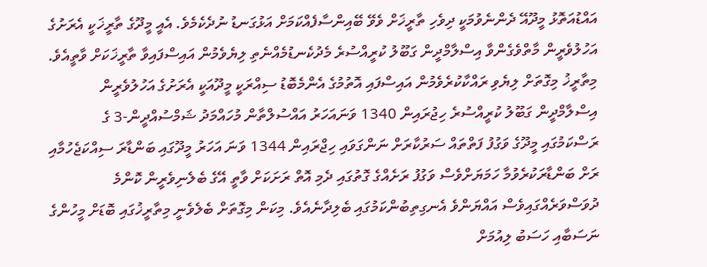އައްޑުއަތޮޅު މީދޫއޭ ދެންނެވުމަކީ ދިވެހި ތާރީޚަށް ވެވޭ ބޭއިންސާފެއްކަމަށް އަޅުގަނޑު ނުދެކެމެވެ. އެއީ މީދޫގެ ތާރީޚަކީ އެރަށުގެ އަހުލުވެރީން މާތްވެގެންވާ އިސްލާމްދީން ގަބޫލު ކުރީއްސުރެ މެދުކެނޑުމެއްނެތި ލިޔެވެމުން އައިސްފައިވާ ތާރީޚަކަށް ވާތީއެވެ.
މިތާރީޚު މިގޮތަށް ލިޔެވި ރައްކާކުރެވެމުން އައިސްފައި އޮތުމުގެ އެންމެބޮޑު ސިއްރަކީ މީދޫއަކީ އެރަށުގެ އަހުލުވެރީން އިސްލާމްދީން ގަބޫލު ކުރީއްސުރެ ހިޖުރައިން 1340 ވަނައަހަރު އައްސުލްތާން މުހައްމަދު ޝަމްސުއްދީން-3 ގެ ރަސްކަމުގައި މީދޫގެ ވަގުފު ފަތްތައް ސަރުކާރަށް ނަންގަވައި ހިޖްރައިން 1344 ވަނަ އަހަރު މީދޫގައި ބަންޑާރަ ސިއްކަޖެހުމާއި ރަށް ބަންޑާރަކުރެވުމާ ހަމަޔަށްވެސް ވަގުފު ރަށެއްގެ ގޮތުގައި ދެމި އޮތް ރަށަކަށް ވާތީ އޭގެ ބެލެނިވެރީން ކޮންމެ ދުވަސްވަރެއްގައިވެސް އައްޔަންވެ އެނގިތިބުންކަމުގައި ބެލިދާނެއެވެ. މިކަން މިގޮތަށް ބެލެވެނީ މިތާރީޚުގައި ބޮޑަށް މީހުންގެ ނަސަބާއި ހަސަބު ލިއުމަށް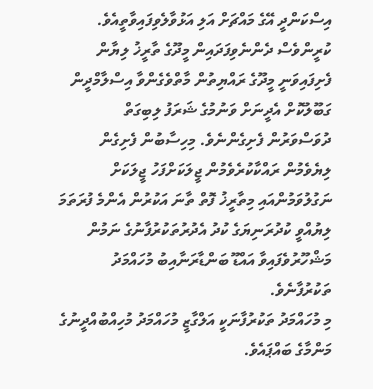އިސްކަންދީ އޭގެ މައްޗަށް އަލި އަޅުވާލެވިފައިވާތީއެވެ.
ކުރީންވެސް ދެންނެވިފަދައިން މީދޫގެ ތާރީޚު ލިޔާން ފެށިފައިވަނީ މީދޫގެ ރައްޔިތުން މާތްވެގެންވާ އިސްލާމްދީން ގަބޫލުކޮށް އެދީނަށް ވަނުމުގެ ޝަރަފު ލިބިގަތް ދުވަސްވަރުން ފެށިގެންނެވެ. މިހިސާބުން ފެށިގެން ލިޔެވެމުން ރައްކާކުރެވެމުން ޖީލަކަށްފަހު ޖީލަކަށް ނަގުލުވަމުންއައި މިތާރީޚު ފޮތް ތާނަ އަކުރުން އެންމެ ފުރަތަމަ ލިޔުއްވީ ކުދުރަނިޔަގެ ކުދު އެދުރުތަކުރުފާނުގެ ނަމުން މަޝްހޫރުވެފައިވާ އައްޑޫ ބަންޑާރަނާއިބު މުހައްމަދު ތަކުރުފާނެވެ.
މި މުހައްމަދު ތަކުރުފާނަކީ އަލްގާޒީ މުހައްމަދު މުހިއްބުއްދީނުގެ މަންމާގެ ބައްޕައެވެ.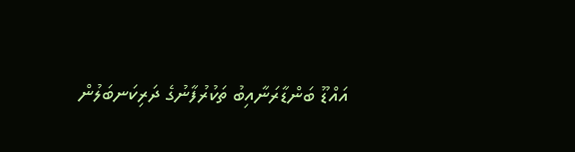އައްޑޫ ބަންޑާރަނާއިބު ތަކުރުފާނުގެ ދަރިކަނބަލުން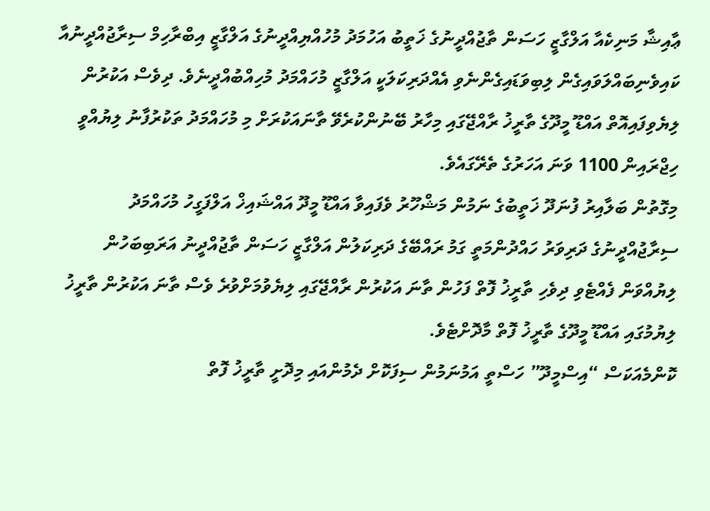ޢާއިޝާ މަނިކެއާ އަލްގާޒީ ހަސަން ތާޖުއްދީނުގެ ޚަތީބު އަހުމަދު މުހުއްޔިއްދީނުގެ އަލްގާޒީ އިބްރާހިމް ސިރާޖުއްދީނުއާ ކައިވެނިބައްލަވައިގެން ލިބިވަޑައިގެންނެވި އެއްދަރިކަލަކީ އަލްގާޒީ މުހައްމަދު މުހިއްބުއްދީނެވެ. ދިވެސް އަކުރުން ލިޔެވިފައިއޮތް އައްޑޫ މީދޫގެ ތާރީޚު ރާއްޖޭގައި މިހާރު ބޭނުންކުރެވޭ ތާނައަކުރަށް މި މުހައްމަދު ތަކުރުފާނު ލިޔުއްވީ ހިޖްރައިން 1100 ވަނަ އަހަރުގެ ތެރޭގައެވެ.
މިގޮތުން ބަލާއިރު ފުނަދޫ ޚަތީބުގެ ނަމުން މަޝްހޫރު ވެފައިވާ އައްޑޫ މީދޫ އައްޝައިޚް އަލްފަގީހު މުހައްމަދު ސިރާޖުއްދީނުގެ ދަރިވަރު ހައްދުންމަތީ ގަމު ރައްބޭގެ ދަރިކަލުން އަލްގާޒީ ހަސަން ތާޖުއްދީނު އަރަބިބަހުން ލިޔުއްވަން ފެއްޓެވި ދިވެހި ތާރީޚު ފޮތް ފަހުން ތާނަ އަކުރުން ރާއްޖޭގައި ލިޔެވުމަށްވުރެ ވެސް ތާނަ އަކުރުން ތާރީޚު ލިޔުމުގައި އައްޑޫ މީދޫގެ ތާރީޚު ފޮތް މާދޮށްޓެވެ.
ކޮންމެއަކަސް “އިސްމީދޫ” ހަސްތީ އަމުނަމުން ސިފަކޮށް ދެމުންއައި މިދޮށީ ތާރީޚު ފޮތް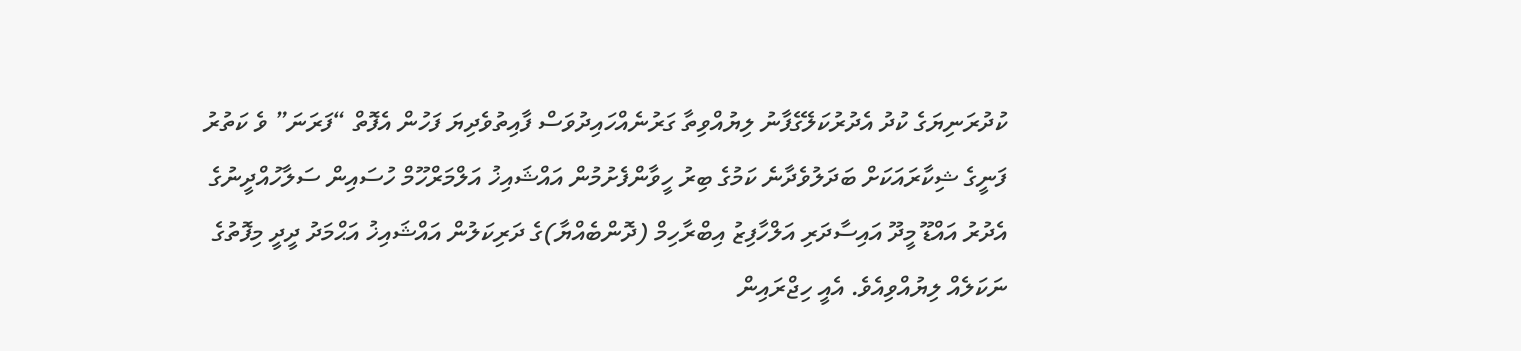ކުދުރަނިޔަގެ ކުދު އެދުރުކަލޭގެފާނު ލިޔުއްވިތާ ގަރުނެއްހައިދުވަސް ފާއިތުވެދިޔަ ފަހުން އެފޮތް “ފަރަނަ” ވެ ކަތުރު ފަނީގެ ޝިކާރައަކަށް ބަދަލުވެދާނެ ކަމުގެ ބިރު ހީވާންފެށުމުން އައްޝައިޚު އަލްމަރްހޫމް ހުސައިން ސަލާހުއްދީނުގެ އެދުރު އައްޑޫ މީދޫ އައިސާދަރި އަލްހާފިޒު އިބްރާހިމް (ދޮންބެއްޔާ)ގެ ދަރިކަލުން އައްޝައިޚު އަޙްމަދު ދީދީ މިފޮތުގެ ނަކަލެއް ލިޔުއްވިއެވެ. އެއީ ހިޖްރައިން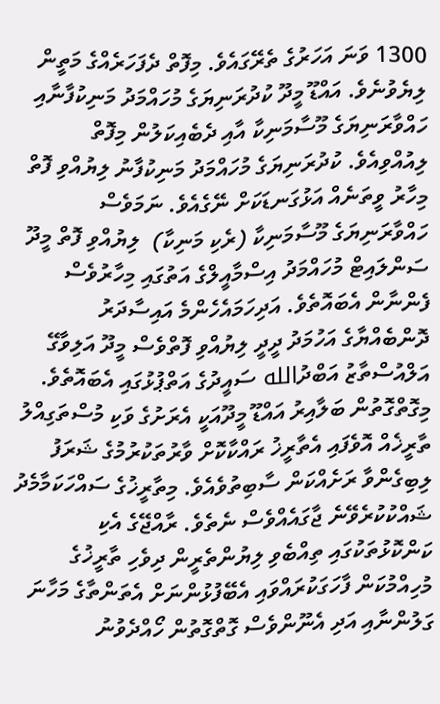1300 ވަނަ އަހަރުގެ ތެރޭގައެވެ. މިފޮތް ދެފަހަރެއްގެ މަތީން ލިޔެވުނެވެ. އައްޑޫ މީދޫ ކުދުރަނިޔަގެ މުހައްމަދު މަނިކުފާނާއި ހައްވާރަނިޔަގެ މޫސާމަނިކާ އާއި ދެބެއިކަލުން މިފޮތް ލިއުއްވިއެވެ. ކުދުރަނިޔަގެ މުހައްމަދު މަނިކުފާނު ލިޔުއްވި ފޮތް މިހާރު ވީތަނެއް އަޅުގަނޑަކަށް ނޭގެއެވެ. ނަމަވެސް ހައްވާރަނިޔަގެ މޫސާމަނިކާ (ރެކި މަނިކާ)  ލިޔުއްވި ފޮތް މީދޫ ސަންލައިޓް މުހައްމަދު އިސްމާއީލްގެ އަތުގައި މިހާރުވެސް ފެންނާން އެބައޮތެވެ. އަދިހަމައެހެންމެ އައިސާދަރު ދޮންބެއްޔާގެ އަހުމަދު ދީދީ ލިޔުއްވި ފޮތްވެސް މީދޫ އަލިވާގޭ އަލްއުސްތާޒު އަބްދުالله ސައީދުގެ އަތްޕުޅުގައި އެބައޮތެވެ.
މިގޮތްގޮތުން ބަލާއިރު އައްޑޫ މީދޫއަކީ އެރަށުގެ ވަކި މުސްތަގިއްލު ތާރީޚެއް އޮވެފައި އެތާރީޚު ރައްކާކޮށް ވާރުތަކުރުމުގެ ޝަރަފު ލިބިގެންވާ ރަށެއްކަން ސާބިތުވެއެވެ. މިތާރީޚުގެ ސައްހަކަމާމެދު ޝައްކުކުރެވޭނެ ޖާގައެއްވެސް ނެތެވެ. ރާއްޖޭގެ އެކި ކަންކޮޅުތަކުގައި ތިއްބެވި ލިޔުންތެރީން ދިވެހި ތާރީޚުގެ މުހިއްމުކަން ފާހަގަކުރައްވައި އެބޭފުޅުންނަށް އެތަންތާގެ މަހާނަ ގަލުންނާއި އަދި އެނޫންވެސް ގޮތްގޮތުން ހޯއްދެވުނު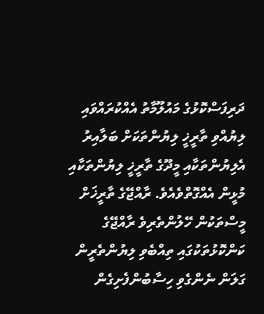ދަރިފަސްކޮޅުގެ މައުލޫމާތު އެއްކުރައްވައި ލިޔުއްވި ތާރީޚީ ލިޔުންތަކަށް ބަލާއިރު އެލިޔުންތަކާއި މީދޫގެ ތާރީޚީ ލިޔުންތަކާއި މުޅީން އެއްގޮތްވެއެވެ. ރާއްޖޭގެ ތާރީޚަށް މީސްތަކުން ހޭލުންތެރިވެ ރާއްޖޭގެ ކަންކޮޅުތަކުގައި ތިއްބެވި ލިޔުންތެރީން ގަލަން ނެންގެވި ހިސާބުންފެށިގެން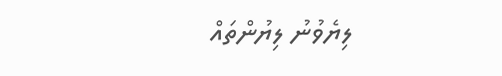ލިޔެވުނު ލިޔުންތައް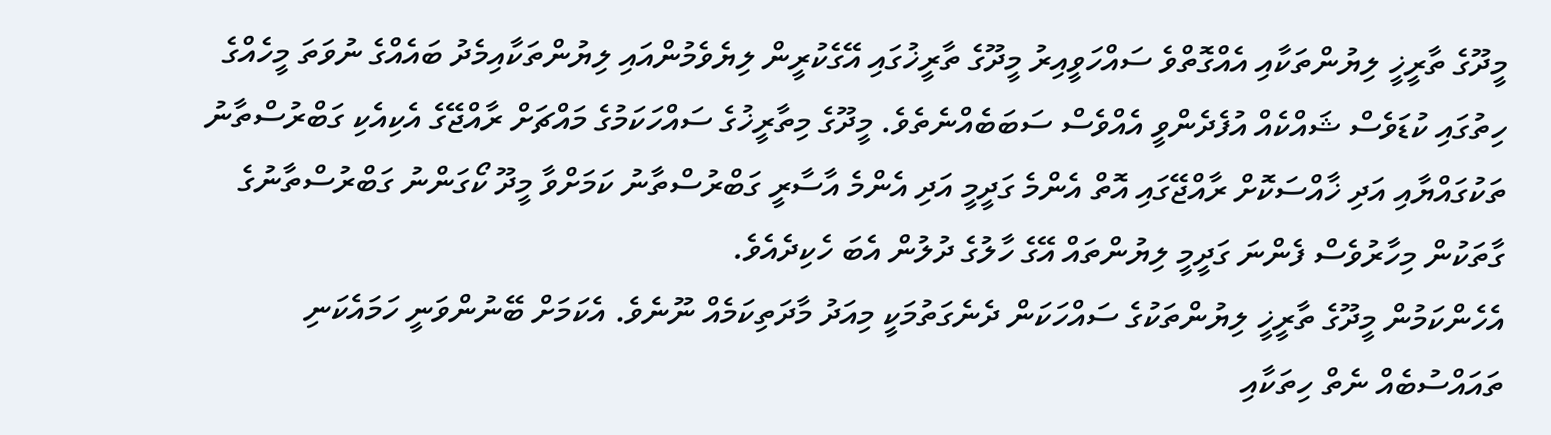މީދޫގެ ތާރީޚީ ލިޔުންތަކާއި އެއްގޮތްވެ ސައްހަވީއިރު މީދޫގެ ތާރީޚުގައި އޭގެކުރީން ލިޔެވެމުންއައި ލިޔުންތަކާއިމެދު ބައެއްގެ ނުވަތަ މީހެއްގެ ހިތުގައި ކުޑަވެސް ޝައްކެއް އުފެދެންވީ އެއްވެސް ސަބަބެއްނެތެވެ. މީދޫގެ މިތާރީޚުގެ ސައްހަކަމުގެ މައްޗަށް ރާއްޖޭގެ އެކިއެކި ގަބްރުސްތާނު ތަކުގައްޔާއި އަދި ޚާއްސަކޮށް ރާއްޖޭގައި އޮތް އެންމެ ގަދީމީ އަދި އެންމެ އާސާރީ ގަބްރުސްތާނު ކަމަށްވާ މީދޫ ކޯގަންނު ގަބްރުސްތާނުގެ ގާތަކުން މިހާރުވެސް ފެންނަ ގަދީމީ ލިޔުންތައް އޭގެ ހާލުގެ ދުލުން އެބަ ހެކިދެއެވެ.
އެހެންކަމުން މީދޫގެ ތާރީޚީ ލިޔުންތަކުގެ ސައްހަކަން ދެނެގަތުމަކީ މިއަދު މާދަތިކަމެއް ނޫނެވެ. އެކަމަށް ބޭނުންވަނީ ހަމައެކަނި ތައައްސުބެއް ނެތް ހިތަކާއި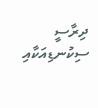ދިރާސީ ސިކުނޑިއަކާއި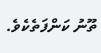ތޫނު ކަންފަތެކެވެ.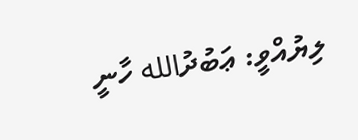ލިޔުއްވީ: ޢަބުދުالله ހާނީ